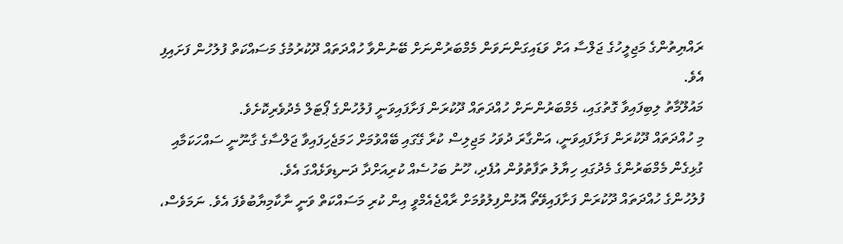ރައްޔިތުންގެ މަޖިލީހުގެ ޖަލްސާ އަށް ވަޑައިގަންނަވަން މެމްބަރުންނަށް ބޭނުންވާ ހުއްދަތައް ދޫކުރުމުގެ މަސައްކަތް ފުލުހުން ފަށައިފި އެވެ.
މައުލޫމާތު ލިބިފައިވާ ގޮތުގައި، މެމްބަރުންނަށް ހުއްދަތައް ދޫކުރަން ފަށާފައިވަނީ ފުލުހުންގެ ޕޯޓަލް މެދުވެރިކޮށެވެ.
މި ހުއްދަތައް ދޫކުރަން ފަށާފައިވަނީ، އަންގާރަ ދުވަހު މަޖިލިސް ކުރާ ގޭގައި ބޭއްވުމަށް ހަމަޖެހިފައިވާ ޖަލްސާގެ ގާނޫނީ ސައްހަކަމާއި ގުޅިގެން މެމްބަރުންގެ މެދުގައި ހިޔާލު ތަފާތުވުން އުފެދި، ހޫނު ބަހުސެއް ކުރިއަށްދާ ދަނޑިވަޅެއްގަ އެވެ.
ފުލުހުންގެ ހުއްދަތައް ދޫކުރަން ފަށާފައިވޭތޯ އޮޅުންފިލުވުމަށް ރާއްޖެއެމްވީ އިން ކުރި މަސައްކަތް ވަނީ ނާކާމިޔާބުވެފަ އެވެ. ނަމަވެސް،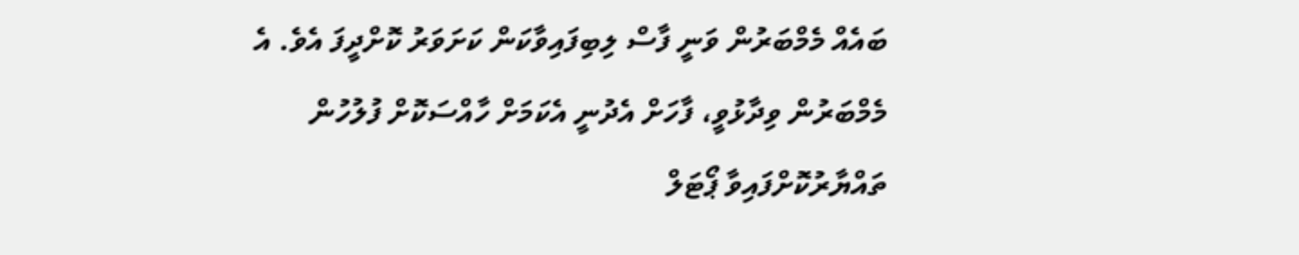ބައެއް މެމްބަރުން ވަނީ ފާސް ލިބިފައިވާކަން ކަށަވަރު ކޮށްދީފަ އެވެ. އެ މެމްބަރުން ވިދާޅުވީ، ފާހަށް އެދުނީ އެކަމަށް ހާއްސަކޮށް ފުލުހުން ތައްޔާރުކޮށްފައިވާ ޕޯޓަލް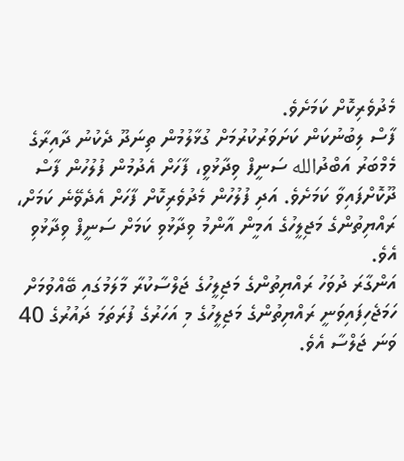މެދުވެރިކޮށް ކަމަށެވެ.
ފާސް ލިބުނުކަން ކަށަވަރުކުރުމަށް ގުޅާލުމުން ތިނަދޫ ދެކުނު ދާއިރާގެ މެމްބަރު އަބްދުالله ސަނީފް ވިދާޅުވީ، ފާހަށް އެދުމުން ފުލުހުން ފާސް ދޫކޮށްފައިވާ ކަމަށެވެ. އަދި ފުލުހުން މެދުވެރިކޮށް ފާހަށް އެދެވޭނެ ކަމަށް، ރައްޔިތުންގެ މަޖިލީހުގެ އަމީން އާންމު ވިދާޅުވި ކަމަށް ސަނީފް ވިދާޅުވި އެވެ.
އަންގާރަ ދުވަހު ރައްޔިތުންގެ މަޖިލީހުގެ ޖަލްސާކުރާ މާލަމުގައި ބޭއްވުމަށް ހަމަޖެހިފައިވަނީ ރައްޔިތުންގެ މަޖިލީހުގެ މި އަހަރުގެ ފުރަތަމަ ދައުރުގެ 40 ވަނަ ޖަލްސާ އެވެ.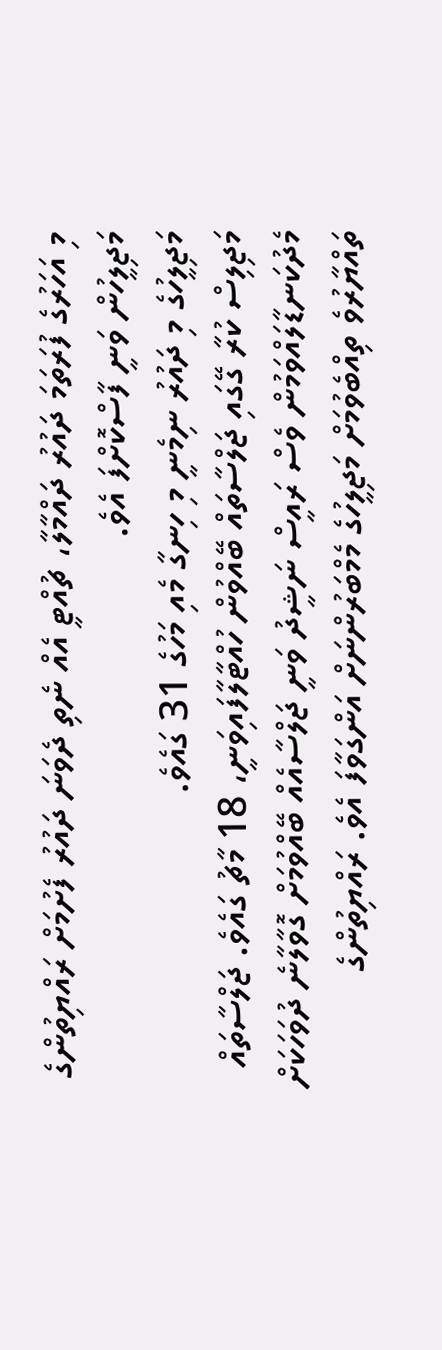މި އަހަރުގެ ފުރަތަމަ ދައުރު ދައްމާލާ، ޗުއްޓީ އެއް ނެތި ދެވަނަ ދައުރު ފެށުމަށް ރައްޔިތުންގެ މަޖިލީހުން ވަނީ ފާސްކޮށްފަ އެވެ.
މަޖިލީހުގެ މި ދައުރު ނިމެނީ މި ހިނގާ މެއި މަހުގެ 31 ގައެވެ.
މަޖިލިސް ކުރާ ގޭގައި ޖަލްސާތައް ބޭއްވުން ހުއްޓާލާފައިވަނީ، 18 މާޗު ގައެވެ. ޖަލްސާތައް މެދުކަނޑާލައްވަމުން ވެސް ރައީސް ނަޝީދު ވަނީ ޖަލްސާއެއް ބޭއްވުމަށް ގޮވާލާނެ ދުވަހަކަށް ތައްޔާރުވެ ތިއްބެވުމަށް މަޖިލީހުގެ މެމްބަރުންނަށް އަންގަވާފަ އެވެ. ރައްޔިތުންގެ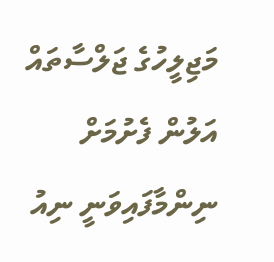މަޖިލީހުގެ ޖަލްސާތައް އަލުން ފެށުމަށް ނިންމާފައިވަނީ ނިއު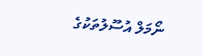ނޯމަލް އުސޫލުތަކުގެ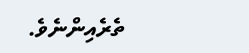ތެރެއިންނެވެ.